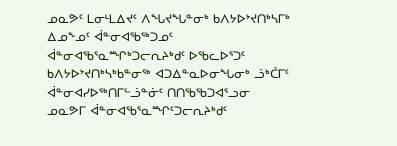ᓄᓇᕗᑦ ᒪᓂᒻᒪᐃᔪᑦ ᐱᖓᔪᖓᓐᓂᒃ ᑲᐱᔭᐅᔾᔪᑎᒃᓴᒥᒃ ᐃᓄᖕᓄᑦ ᐋᓐᓂᐊᖃᖅᑐᓄᑦ
ᐋᓐᓂᐊᖃᕐᓇᙱᒃᑐᓕᕆᔨᒃᑯᑦ ᐅᖃᓚᐅᕐᑐᑦ ᑲᐱᔭᐅᔾᔪᑎᒃᓴᒃᑲᓐᓂᖅ ᐊᑐᐃᓐᓇᐅᓂᖓᓂᒃ ᓘᒃᑖᒥᑦ ᐋᓐᓂᐊᓯᐅᖅᑎᒥᓪᓘᓐᓃᑦ ᑎᑎᖃᖃᑐᐊᕐᓗᓂ
ᓄᓇᕗᒥ ᐋᓐᓂᐊᖃᕐᓇᙱᑦᑐᓕᕆᔨᒃᑯᑦ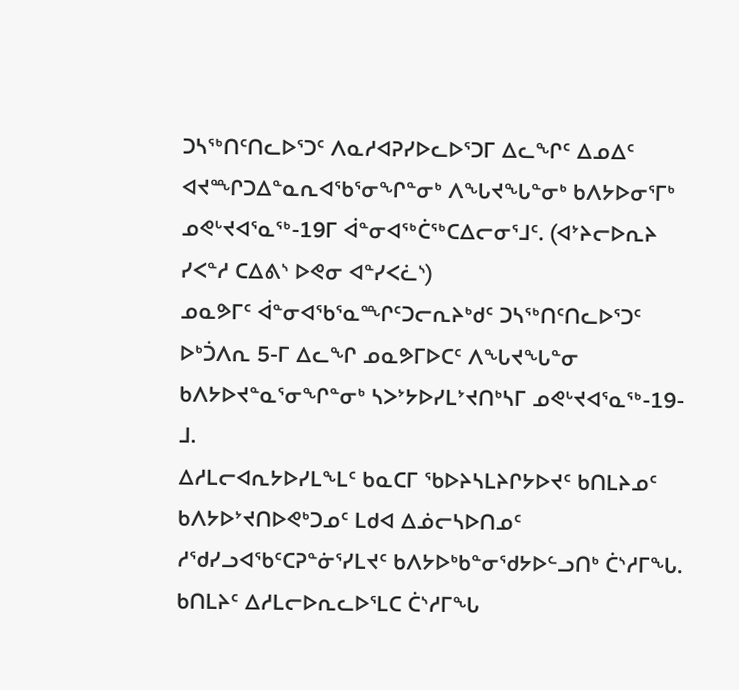ᑐᓴᖅᑎᑦᑎᓚᐅᕐᑐᑦ ᐱᓇᓱᐊᕈᓯᐅᓚᐅᕐᑐᒥ ᐃᓚᖏᑦ ᐃᓄᐃᑦ ᐊᔪᙱᑐᐃᓐᓇᕆᐊᖃᕐᓂᖏᓐᓂᒃ ᐱᖓᔪᖓᓐᓂᒃ ᑲᐱᔭᐅᓂᕐᒥᒃ ᓄᕙᒡᔪᐊᕐᓇᖅ-19ᒥ ᐋᓐᓂᐊᖅᑖᖅᑕᐃᓕᓂᕐᒧᑦ. (ᐊᔾᔨᓕᐅᕆᔨ ᓯᐸᓐᓱ ᑕᐃᕕᔅ ᐅᕙᓂ ᐊᓐᓯᐸᓛᔅ)
ᓄᓇᕗᒥᑦ ᐋᓐᓂᐊᖃᕐᓇᙱᑦᑐᓕᕆᔨᒃᑯᑦ ᑐᓴᖅᑎᑦᑎᓚᐅᕐᑐᑦ ᐅᒃᑑᐱᕆ 5-ᒥ ᐃᓚᖏ ᓄᓇᕗᒥᐅᑕᑦ ᐱᖓᔪᖓᓐᓂ ᑲᐱᔭᐅᔪᓐᓇᕐᓂᖏᓐᓂᒃ ᓴᐳᔾᔭᐅᓯᒪᔾᔪᑎᒃᓴᒥ ᓄᕙᒡᔪᐊᕐᓇᖅ-19-ᒧ.
ᐃᓱᒪᓕᐊᕆᔭᐅᓯᒪᖕᒪᑦ ᑲᓇᑕᒥ ᖃᐅᔨᓴᒪᔨᒋᔭᐅᔪᑦ ᑲᑎᒪᔨᓄᑦ ᑲᐱᔭᐅᔾᔪᑎᐅᕙᒃᑐᓄᑦ ᒪᑯᐊ ᐃᓅᓕᓴᐅᑎᓄᑦ ᓱᖁᓯᓗᐊᖃᑦᑕᕈᓐᓃᕐᓯᒪᔪᑦ ᑲᐱᔭᐅᒃᑲᓐᓂᖁᔭᐅᓪᓗᑎᒃ ᑖᔅᓱᒥᖓ.
ᑲᑎᒪᔨᑦ ᐃᓱᒪᓕᐅᕆᓚᐅᕐᒪᑕ ᑖᔅᓱᒥᖓ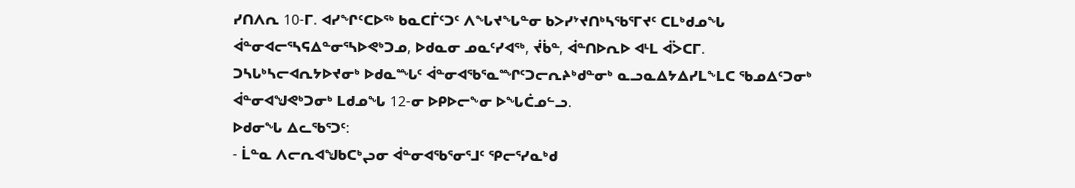ᓯᑎᐱᕆ 10-ᒥ. ᐊᓯᖏᑦᑕᐅᖅ ᑲᓇᑕᒦᑦᑐᑦ ᐱᖓᔪᖓᓐᓂ ᑲᐳᓯᔾᔪᑎᒃᓴᖃᕐᒥᔪᑦ ᑕᒪᒃᑯᓄᖓ ᐋᓐᓂᐊᓕᕐᓴᕋᐃᓐᓂᕐᓴᐅᕙᒃᑐᓄ, ᐅᑯᓇᓂ ᓄᓇᑦᓯᐊᖅ, ᔫᑳᓐ, ᐋᓐᑎᐅᕆᐅ ᐊᒻᒪ ᐋᐴᑕᒥ.
ᑐᓴᒐᒃᓴᓕᐊᕆᔭᐅᔪᓂᒃ ᐅᑯᓇᙵᑦ ᐋᓐᓂᐊᖃᕐᓇᙱᑦᑐᓕᕆᔨᒃᑯᓐᓂᒃ ᓇᓗᓇᐃᔭᐃᓯᒪᖕᒪᑕ ᖃᓄᐃᑦᑐᓂᒃ ᐋᓐᓂᐊᖑᕙᒃᑐᓂᒃ ᒪᑯᓄᖓ 12-ᓂ ᐅᑭᐅᓕᖕᓂ ᐅᖓᑖᓄᓪᓗ.
ᐅᑯᓂᖓ ᐃᓚᖃᕐᑐᑦ:
- ᒫᓐᓇ ᐱᓕᕆᐊᖑᑲᑕᒃᖢᓂ ᐋᓐᓂᐊᖃᕐᓂᕐᒧᑦ ᕿᓕᕐᓯᓇᒃᑯ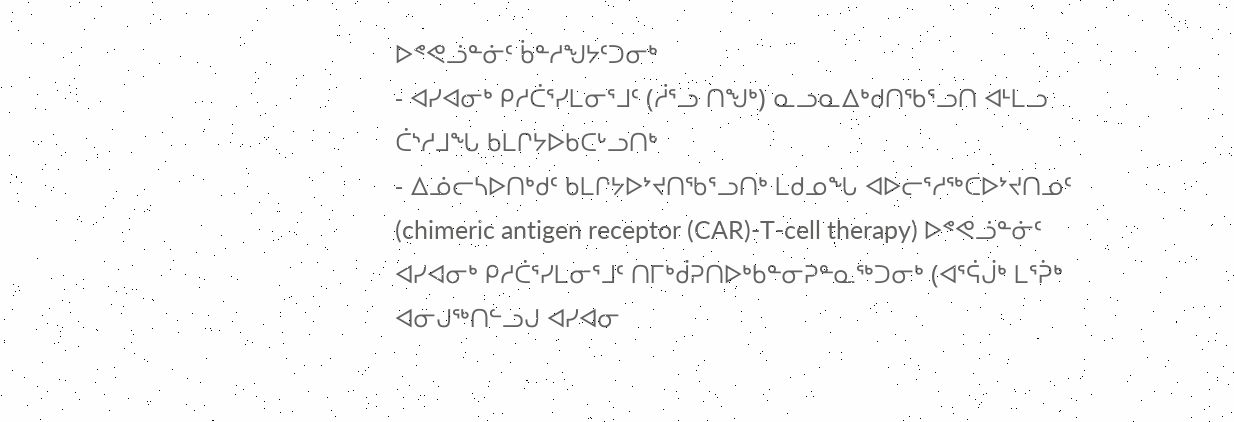ᐅᕝᕙᓘᓐᓃᑦ ᑳᓐᓱᖑᔭᑦᑐᓂᒃ
- ᐊᓯᐊᓂᒃ ᑭᓱᑖᕐᓯᒪᓂᕐᒧᑦ (ᓲᕐᓗ ᑎᖑᒃ) ᓇᓗᓇᐃᒃᑯᑎᖃᕐᓗᑎ ᐊᒻᒪᓗ ᑖᔅᓱᒧᖓ ᑲᒪᒋᔭᐅᑲᑕᒡᓗᑎᒃ
- ᐃᓅᓕᓴᐅᑎᒃᑯᑦ ᑲᒪᒋᔭᐅᔾᔪᑎᖃᕐᓗᑎᒃ ᒪᑯᓄᖓ ᐊᐅᓕᕐᓱᖅᑕᐅᔾᔪᑎᓄᑦ (chimeric antigen receptor (CAR)-T-cell therapy) ᐅᕝᕙᓘᓐᓃᑦ ᐊᓯᐊᓂᒃ ᑭᓱᑖᕐᓯᒪᓂᕐᒧᑦ ᑎᒥᒃᑰᕈᑎᐅᒃᑲᓐᓂᕈᓐᓇᖅᑐᓂᒃ (ᐊᕐᕌᒎᒃ ᒪᕐᕉᒃ ᐊᓂᒍᖅᑎᓪᓗᒍ ᐊᓯᐊᓂ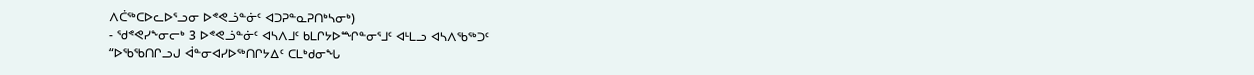ᐱᑖᖅᑕᐅᓚᐅᕐᓗᓂ ᐅᕝᕙᓘᓐᓃᑦ ᐊᑐᕈᓐᓇᕈᑎᒃᓴᓂᒃ)
- ᖁᕝᕙᓯᖕᓂᓕᒃ 3 ᐅᕝᕙᓘᓐᓃᑦ ᐊᓴᐱᒧᑦ ᑲᒪᒋᔭᐅᙱᓐᓂᕐᒧᑦ ᐊᒻᒪᓗ ᐊᓴᐱᖃᖅᑐᑦ
“ᐅᖃᖃᑎᒋᓗᒍ ᐋᓐᓂᐊᓯᐅᖅᑎᒋᔭᐃᑦ ᑕᒪᒃᑯᓂᖓ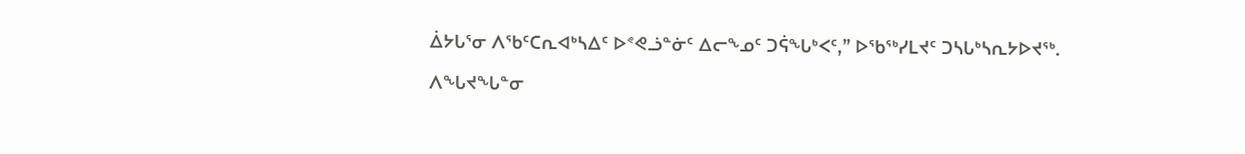ᐄᔭᒐᕐᓂ ᐱᖃᑦᑕᕆᐊᒃᓴᐃᑦ ᐅᕝᕙᓘᓐᓃᑦ ᐃᓕᖕᓄᑦ ᑐᕌᖓᒃᐸᑦ,” ᐅᖃᖅᓯᒪᔪᑦ ᑐᓴᒐᒃᓴᕆᔭᐅᔪᖅ.
ᐱᖓᔪᖓᓐᓂ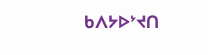ᑲᐱᔭᐅᔾᔪᑎ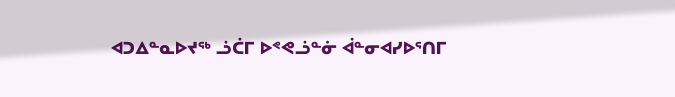ᐊᑐᐃᓐᓇᐅᔪᖅ ᓘᑖᒥ ᐅᕝᕙᓘᓐᓃ ᐋᓐᓂᐊᓯᐅᕐᑎᒥ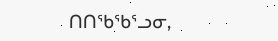ᑎᑎᖃᖃᕐᓗᓂ,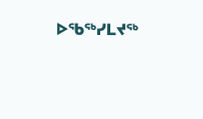ᐅᖃᖅᓯᒪᔪᖅ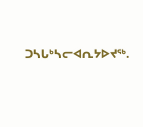ᑐᓴᒐᒃᓴᓕᐊᕆᔭᐅᔪᖅ.